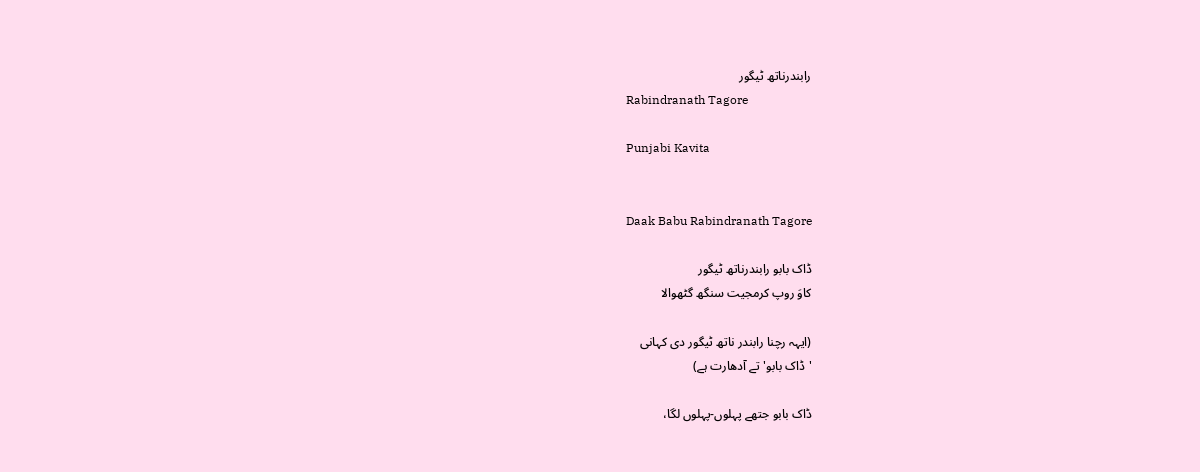رابندرناتھ ٹیگور
Rabindranath Tagore

Punjabi Kavita


Daak Babu Rabindranath Tagore

ڈاک بابو رابندرناتھ ٹیگور
کاوَ روپ کرمجیت سنگھ گٹھوالا

(ایہہ رچنا رابندر ناتھ ٹیگور دی کہانی
'ڈاک بابو' تے آدھارت ہے)

ڈاک بابو جتھے پہلوں-پہلوں لگا،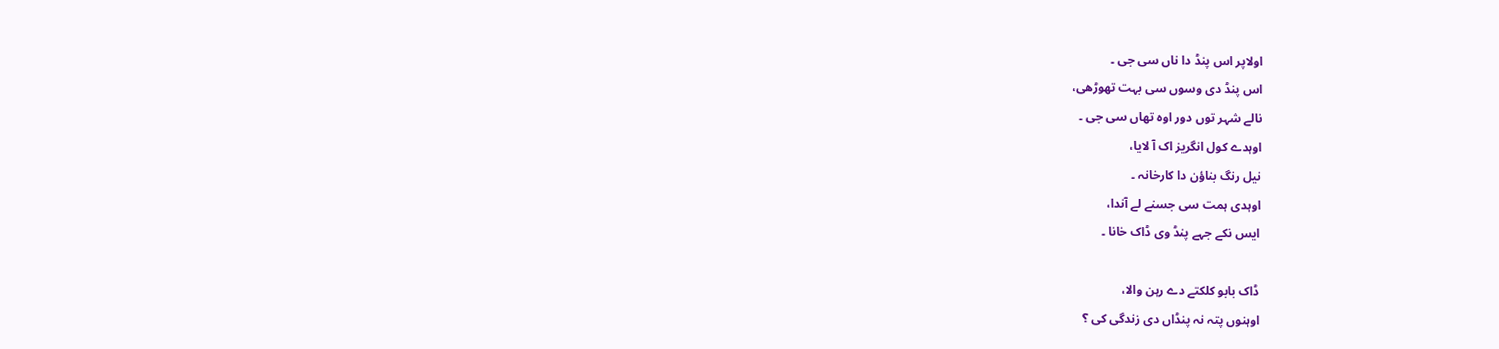اولاپر اس پنڈ دا ناں سی جی ۔
اس پنڈ دی وسوں سی بہت تھوڑھی،
نالے شہر توں دور اوہ تھاں سی جی ۔
اوہدے کول انگریز اک آ لایا،
نیل رنگ بناؤن دا کارخانہ ۔
اوہدی ہمت سی جسنے لے آندا،
ایس نکے جہے پنڈ وی ڈاک خانا ۔

ڈاک بابو کلکتے دے رہن والا،
اوہنوں پتہ نہ پنڈاں دی زندگی کی ؟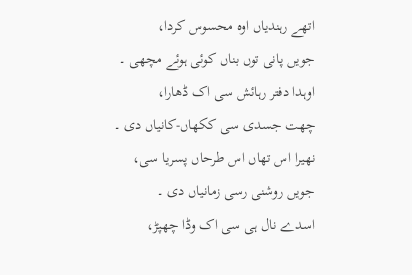اتھے رہندیاں اوہ محسوس کردا،
جویں پانی توں بناں کوئی ہوئے مچھی ۔
اوہدا دفتر رہائش سی اک ڈھارا،
چھت جسدی سی ککھاں-کانیاں دی ۔
نھیرا اس تھاں اس طرحاں پسریا سی،
جویں روشنی رسی زمانیاں دی ۔
اسدے نال ہی سی اک وڈا چھپڑ،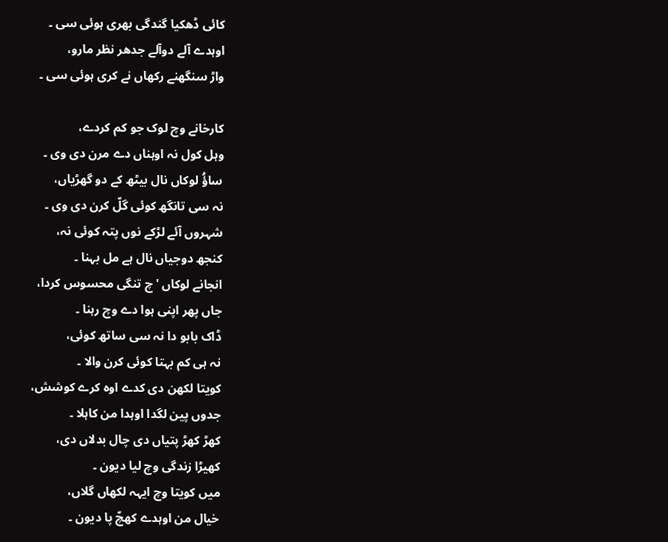کائی ڈھکیا گندگی بھری ہوئی سی ۔
اوہدے آلے دوآلے جدھر نظر مارو،
واڑ سنگھنے رکھاں نے کری ہوئی سی ۔

کارخانے وچ لوک جو کم کردے،
وہل کول نہ اوہناں دے مرن دی وی ۔
ساؤُ لوکاں نال بیٹھ کے دو گھڑیاں،
نہ سی تانگھ کوئی گلّ کرن دی وی ۔
شہروں آئے لڑکے نوں پتہ کوئی نہ،
کنجھ دوجیاں نال ہے مل بہنا ۔
انجانے لوکاں 'چ تنگی محسوس کردا،
جاں پھر اپنی ہوا دے وچ رہنا ۔
ڈاک بابو دا نہ سی ساتھ کوئی،
نہ ہی کم بہتا کوئی کرن والا ۔
کویتا لکھن دی کدے اوہ کرے کوشش،
جدوں پین لگدا اوہدا من کاہلا ۔
کھڑ کھڑ پتیاں دی چال بدلاں دی،
کھیڑا زندگی وچ لیا دیون ۔
میں کویتا وچ ایہہ لکھاں گلاں،
خیال من اوہدے کھچّ پا دیون ۔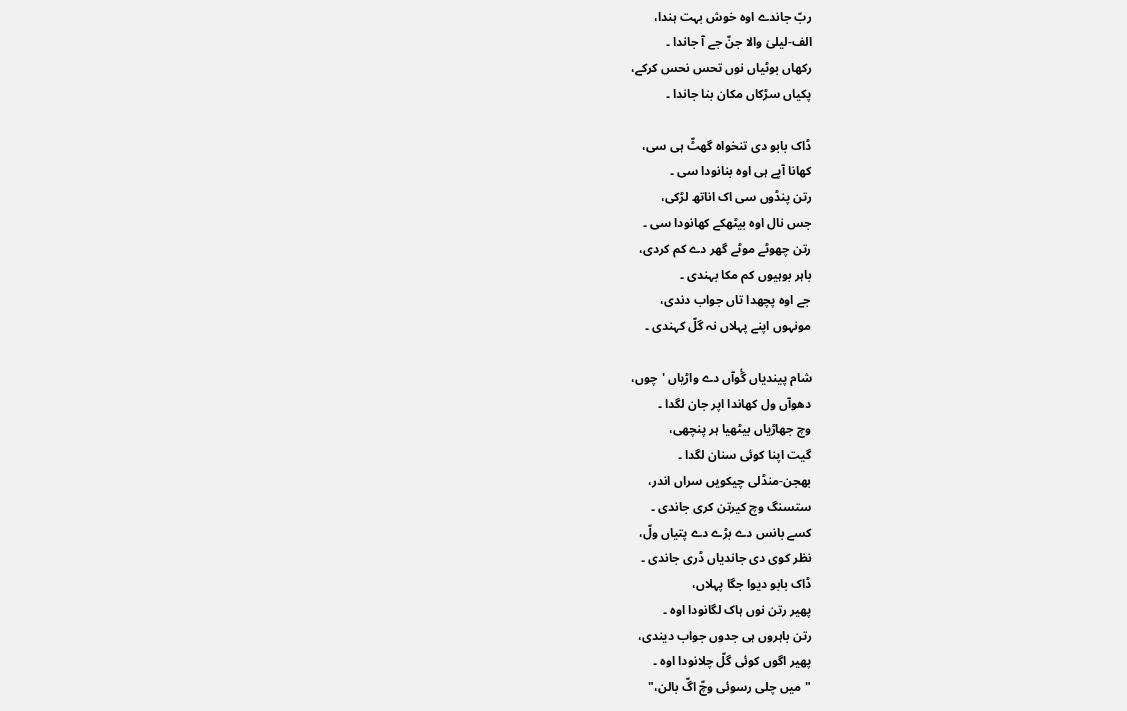ربّ جاندے اوہ خوش بہت ہندا،
الف-لیلیٰ والا جنّ جے آ جاندا ۔
رکھاں بوٹیاں نوں تحس نحس کرکے،
پکیاں سڑکاں مکان بنا جاندا ۔

ڈاک بابو دی تنخواہ گھٹّ ہی سی،
کھانا آپے ہی اوہ بنانودا سی ۔
رتن پنڈوں سی اک اناتھ لڑکی،
جس نال اوہ بیٹھکے کھانودا سی ۔
رتن چھوٹے موٹے گھر دے کم کردی،
باہر بوہیوں کم مکا بہندی ۔
جے اوہ پچھدا تاں جواب دندی،
مونہوں اپنے پہلاں نہ گلّ کہندی ۔

شام پیندیاں گٔوآں دے واڑیاں 'چوں،
دھوآں ول کھاندا اپر جان لگدا ۔
وچ جھاڑیاں بیٹھیا ہر پنچھی،
گیت اپنا کوئی سنان لگدا ۔
بھجن-منڈلی چیکویں سراں اندر،
ستسنگ وچ کیرتن کری جاندی ۔
کسے بانس دے بڑے دے پتیاں ولّ،
نظر کوی دی جاندیاں ڈری جاندی ۔
ڈاک بابو دیوا جگا پہلاں،
پھیر رتن نوں ہاک لگانودا اوہ ۔
رتن باہروں ہی جدوں جواب دیندی،
پھیر اگوں کوئی گلّ چلانودا اوہ ۔
"میں چلی رسوئی وچّ اگّ بالن،"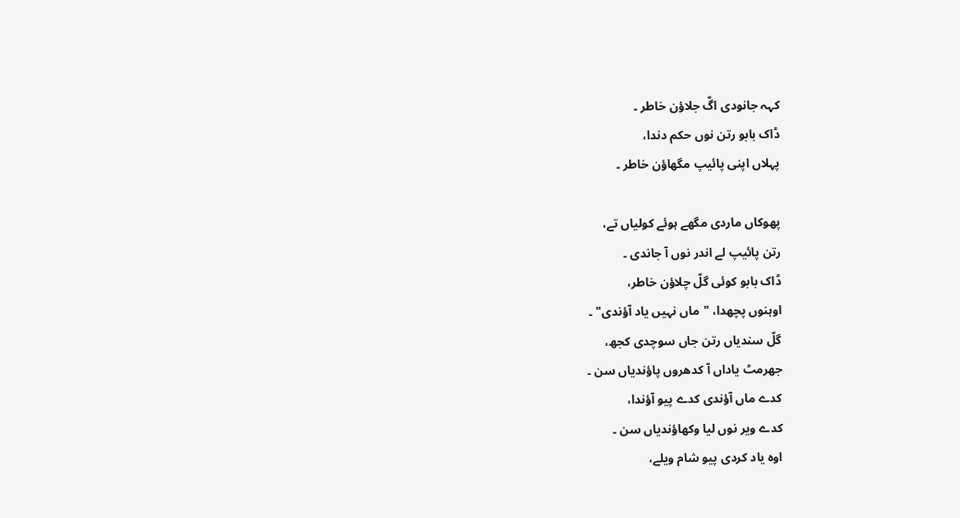کہہ جانودی اگّ جلاؤن خاطر ۔
ڈاک بابو رتن نوں حکم دندا،
پہلاں اپنی پائیپ مگھاؤن خاطر ۔

پھوکاں ماردی مگھے ہوئے کولیاں تے،
رتن پائیپ لے اندر نوں آ جاندی ۔
ڈاک بابو کوئی گلّ چلاؤن خاطر،
اوہنوں پچھدا، "ماں نہیں یاد آؤندی" ۔
گلّ سندیاں رتن جاں سوچدی کجھ،
جھرمٹ یاداں آ کدھروں پاؤندیاں سن ۔
کدے ماں آؤندی کدے پیو آؤندا،
کدے ویر نوں لیا وکھاؤندیاں سن ۔
اوہ یاد کردی پیو شام ویلے،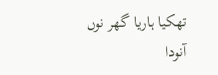تھکیا ہاریا گھر نوں آنودا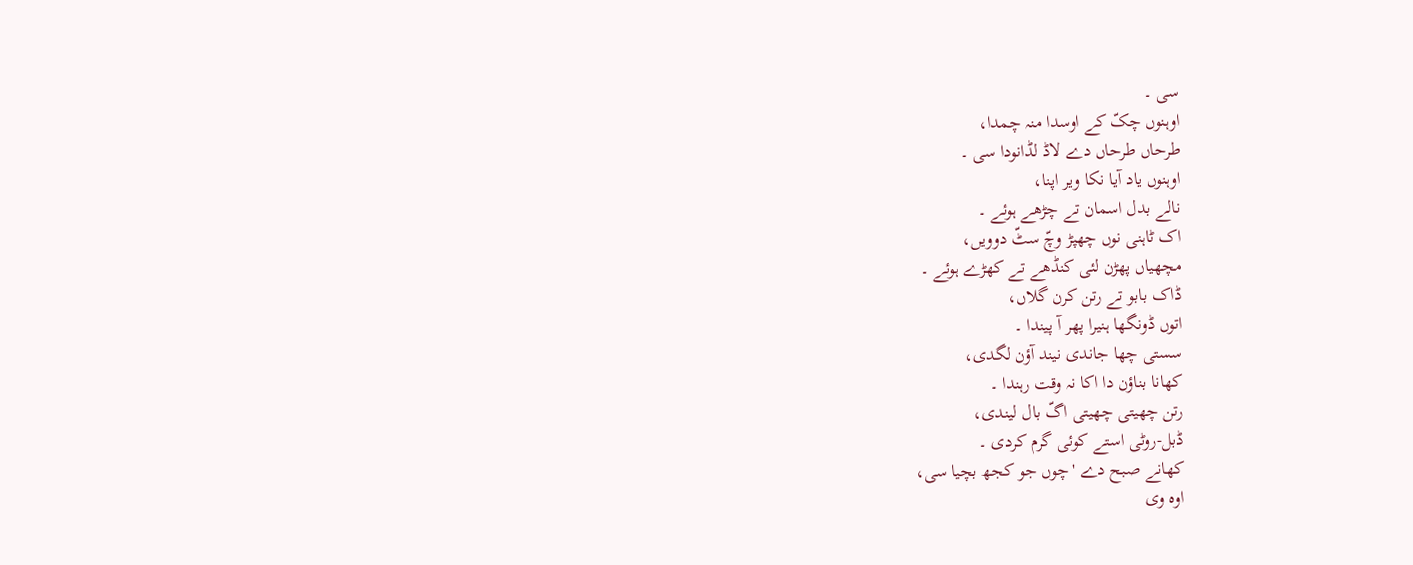سی ۔
اوہنوں چکّ کے اوسدا منہ چمدا،
طرحاں طرحاں دے لاڈ لڈانودا سی ۔
اوہنوں یاد آیا نکا ویر اپنا،
نالے بدل اسمان تے چڑھے ہوئے ۔
اک ٹاہنی نوں چھپڑ وچّ سٹّ دوویں،
مچھیاں پھڑن لئی کنڈھے تے کھڑے ہوئے ۔
ڈاک بابو تے رتن کرن گلاں،
اتوں ڈونگھا ہنیرا پھر آ پیندا ۔
سستی چھا جاندی نیند آؤن لگدی،
کھانا بناؤن دا اکا نہ وقت رہندا ۔
رتن چھیتی چھیتی اگّ بال لیندی،
ڈبل-روٹی استے کوئی گرم کردی ۔
کھانے صبح دے 'چوں جو کجھ بچیا سی،
اوہ وی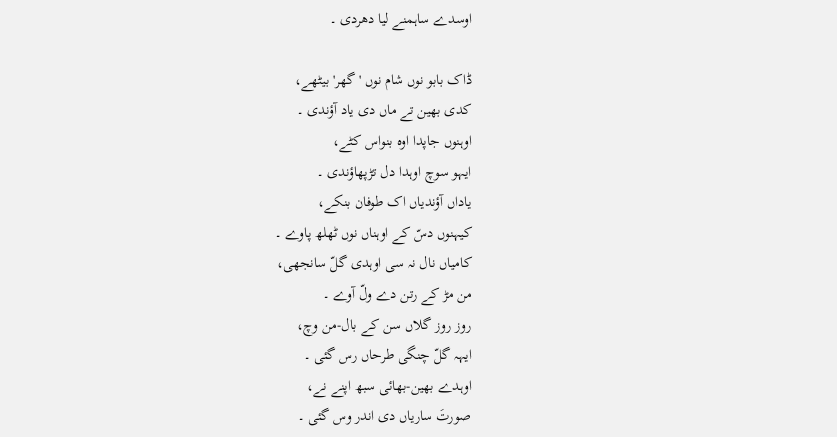اوسدے ساہمنے لیا دھردی ۔

ڈاک بابو نوں شام نوں 'گھر' بیٹھے،
کدی بھین تے ماں دی یاد آؤندی ۔
اوہنوں جاپدا اوہ بنواس کٹے،
ایہو سوچ اوہدا دل تڑپھاؤندی ۔
یاداں آؤندیاں اک طوفان بنکے،
کیہنوں دسّ کے اوہناں نوں ٹھلھ پاوے ۔
کامیاں نال نہ سی اوہدی گلّ سانجھی،
من مڑ کے رتن دے ولّ آوے ۔
روز روز گلاں سن کے بال-من وچ،
ایہہ گلّ چنگی طرحاں رس گئی ۔
اوہدے بھین-بھائی سبھ اپنے نے،
صورتَ ساریاں دی اندر وس گئی ۔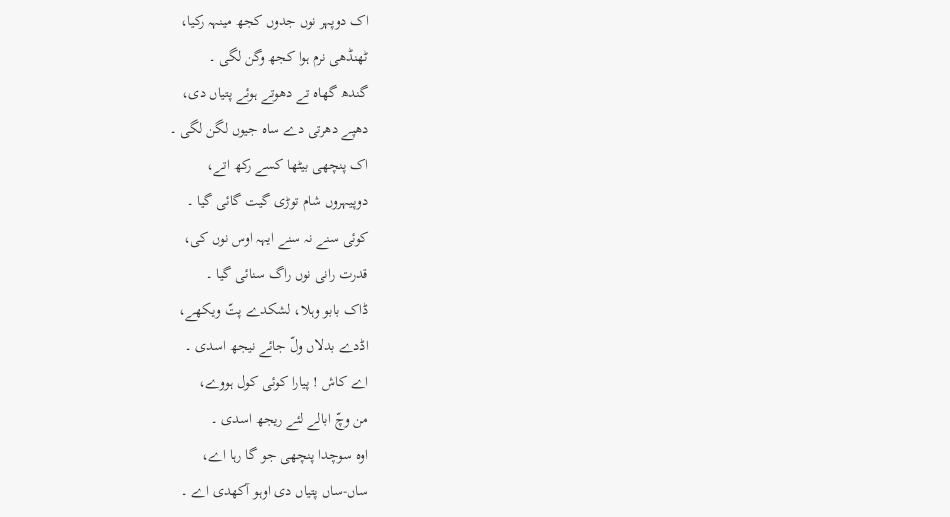اک دوپہر نوں جدوں کجھ مینہہ رکیا،
ٹھنڈھی نرم ہوا کجھ وگن لگی ۔
گندھ گھاہ تے دھوتے ہوئے پتیاں دی،
دھپے دھرتی دے ساہ جیوں لگن لگی ۔
اک پنچھی بیٹھا کسے رکھ اتے،
دوپیہروں شام توڑی گیت گائی گیا ۔
کوئی سنے نہ سنے ایہہ اوس نوں کی،
قدرت رانی نوں راگ سنائی گیا ۔
ڈاک بابو وہلا، لشکدے پتّ ویکھے،
اڈدے بدلاں ولّ جائے نیجھ اسدی ۔
اے کاش ! پیارا کوئی کول ہووے،
من وچّ ابالے لئے ریجھ اسدی ۔
اوہ سوچدا پنچھی جو گا رہا اے،
ساں-ساں پتیاں دی اوہو آکھدی اے ۔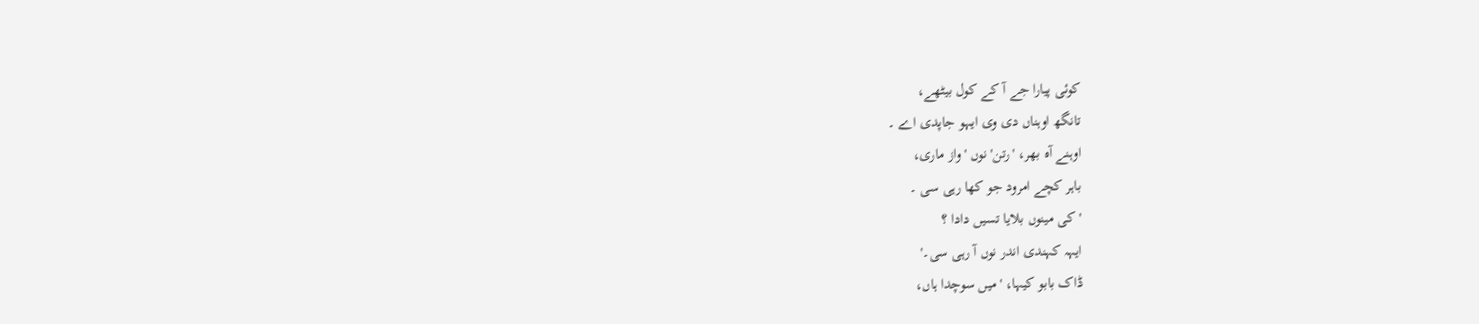کوئی پیارا جے آ کے کول بیٹھے،
تانگھ اوہناں دی وی ایہو جاپدی اے ۔
اوہنے آہ بھر، 'رتن' نوں 'واز ماری،
باہر کچے امرود جو کھا رہی سی ۔
'کی مینوں بلایا تسیں دادا ؟
ایہہ کہندی اندر نوں آ رہی سی۔'
ڈاک بابو کیہا، 'میں سوچدا ہاں،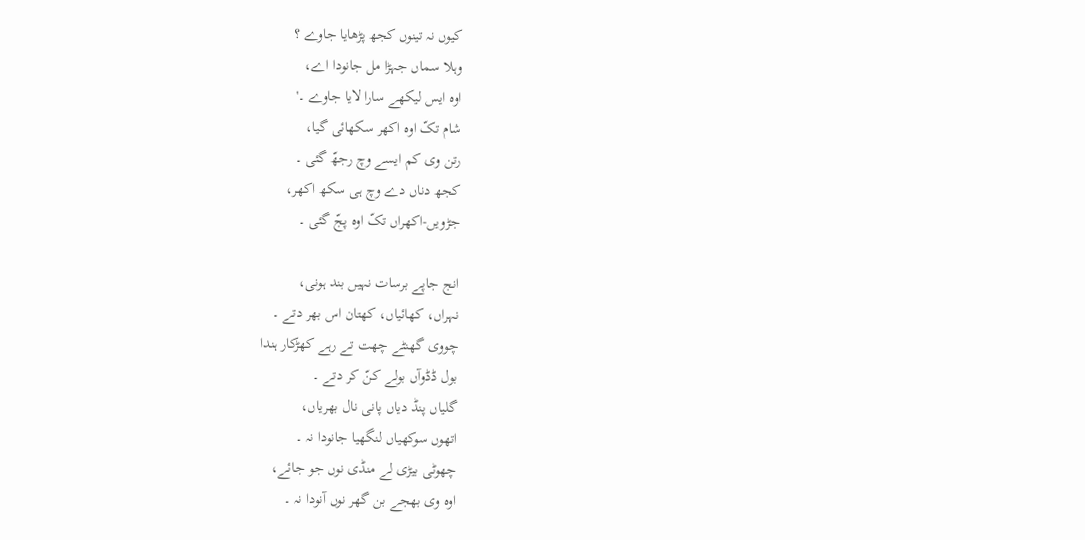کیوں نہ تینوں کجھ پڑھایا جاوے ؟
وہلا سماں جہڑا مل جانودا اے،
اوہ ایس لیکھے سارا لایا جاوے ۔'
شام تکّ اوہ اکھر سکھائی گیا،
رتن وی کم ایسے وچ رجھّ گئی ۔
کجھ دناں دے وچ ہی سکھ اکھر،
جڑویں-اکھراں تکّ اوہ پجّ گئی ۔

انج جاپے برسات نہیں بند ہونی،
نہراں، کھائیاں، کھتان اس بھر دتے ۔
چووی گھنٹے چھت تے رہے کھڑکار ہندا
بول ڈڈوآں بولے کنّ کر دتے ۔
گلیاں پنڈ دیاں پانی نال بھریاں،
اتھوں سوکھیاں لنگھیا جانودا نہ ۔
چھوٹی بیڑی لے منڈی نوں جو جائے،
اوہ وی بھجے بن گھر نوں آنودا نہ ۔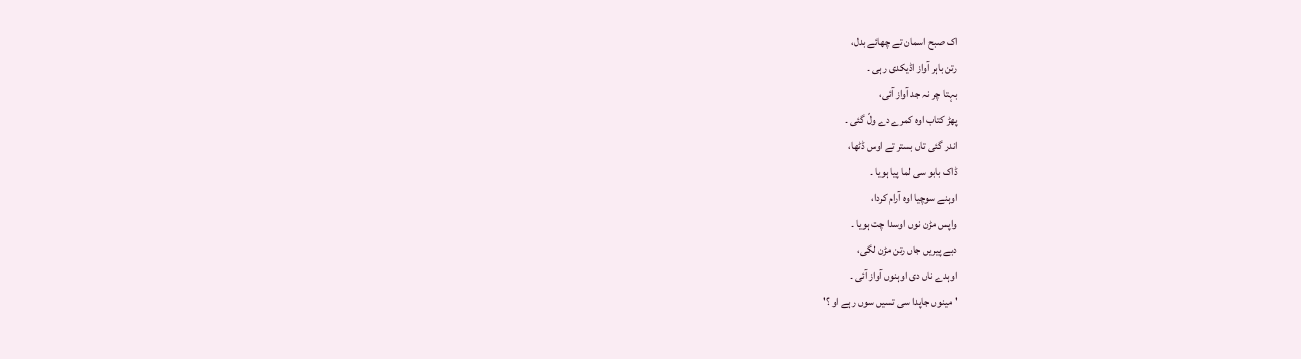اک صبح اسمان تے چھائے بدل،
رتن باہر آواز اڈیکدی رہی ۔
بہتا چر نہ جد آواز آئی،
پھڑ کتاب اوہ کمرے دے ولّ گئی ۔
اندر گئی تاں بستر تے اوس ڈٹھا،
ڈاک بابو سی لما پیا ہویا ۔
اوہنے سوچیا اوہ آرام کردا،
واپس مڑن نوں اوسدا چت ہویا ۔
دبے پیریں جاں رتن مڑن لگی،
اوہدے ناں دی اوہنوں آواز آئی ۔
'مینوں جاپدا سی تسیں سوں رہے او ؟'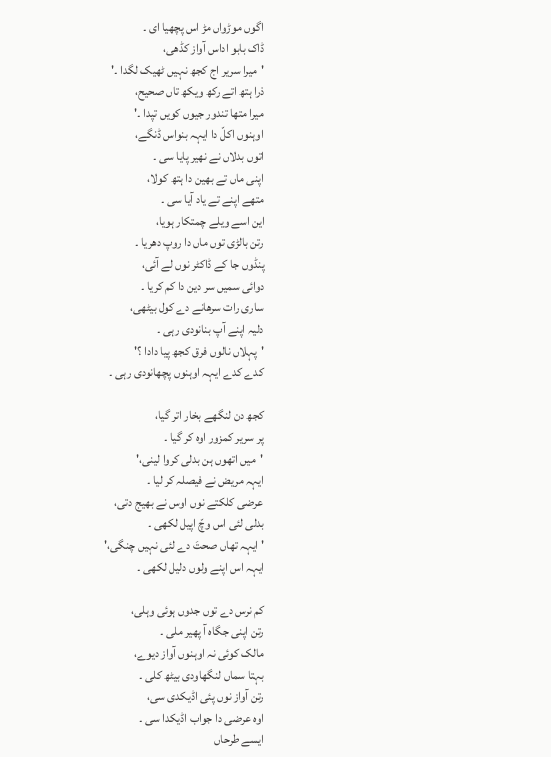اگوں موڑواں مڑ اس پچھیا ای ۔
ڈاک بابو اداس آواز کڈھی،
'میرا سریر اج کجھ نہیں ٹھیک لگدا ۔'
ذرا ہتھ اتے رکھ ویکھ تاں صحیح،
میرا متھا تندور جیوں کویں تپدا ۔'
اوہنوں اکلّ دا ایہہ بنواس ڈنگے،
اتوں بدلاں نے نھیر پایا سی ۔
اپنی ماں تے بھین دا ہتھ کولا،
متھے اپنے تے یاد آیا سی ۔
این اسے ویلے چمتکار ہویا،
رتن بالڑی توں ماں دا روپ دھریا ۔
پنڈوں جا کے ڈاکٹر نوں لے آئی،
دوائی سمیں سر دین دا کم کریا ۔
ساری رات سرھانے دے کول بیٹھی،
دلیہ اپنے آپ بنانودی رہی ۔
'پہلاں نالوں فرق کجھ پیا دادا ؟'
کدے کدے ایہہ اوہنوں پچھانودی رہی ۔

کجھ دن لنگھے بخار اتر گیا،
پر سریر کمزور اوہ کر گیا ۔
'میں اتھوں ہن بدلی کروا لینی،'
ایہہ مریض نے فیصلہ کر لیا ۔
عرضی کلکتے نوں اوس نے بھیج دتی،
بدلی لئی اس وچّ اپیل لکھی ۔
'ایہہ تھاں صحتَ دے لئی نہیں چنگی،'
ایہہ اس اپنے ولوں دلیل لکھی ۔

کم نرس دے توں جدوں ہوئی وہلی،
رتن اپنی جگاہ آ پھیر ملی ۔
مالک کوئی نہ اوہنوں آواز دیوے،
بہتا سماں لنگھاودی بیٹھ کلی ۔
رتن آواز نوں پئی اڈیکدی سی،
اوہ عرضی دا جواب اڈیکدا سی ۔
ایسے طرحاں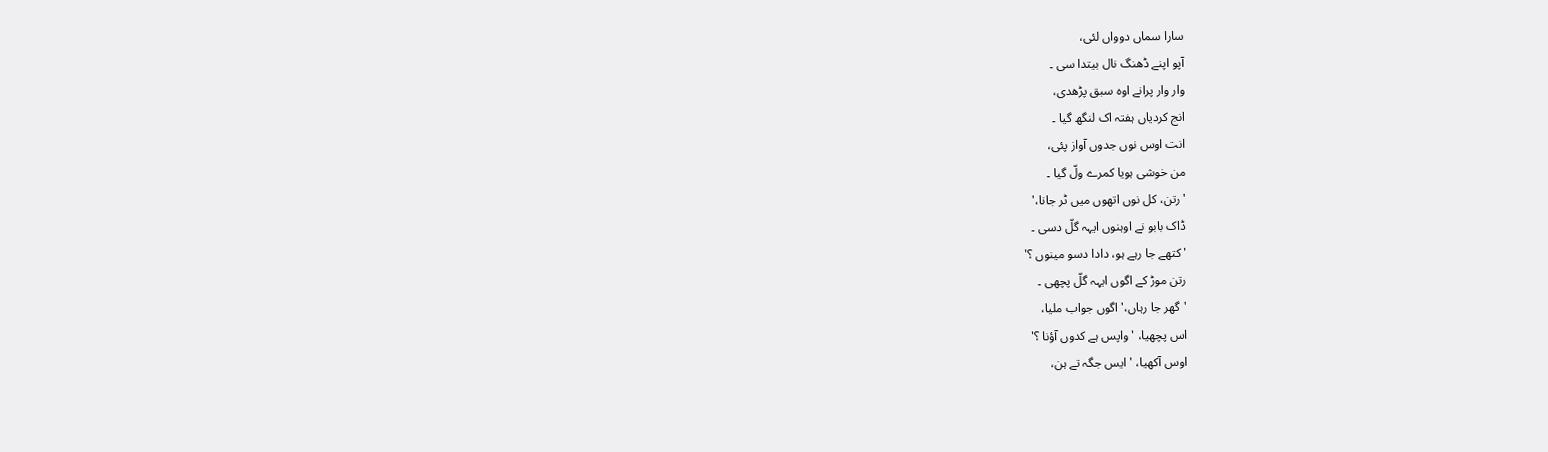سارا سماں دوواں لئی،
آپو اپنے ڈھنگ نال بیتدا سی ۔
وار وار پرانے اوہ سبق پڑھدی،
انج کردیاں ہفتہ اک لنگھ گیا ۔
انت اوس نوں جدوں آواز پئی،
من خوشی ہویا کمرے ولّ گیا ۔
'رتن، کل نوں اتھوں میں ٹر جانا،'
ڈاک بابو نے اوہنوں ایہہ گلّ دسی ۔
'کتھے جا رہے ہو، دادا دسو مینوں ؟'
رتن موڑ کے اگوں ایہہ گلّ پچھی ۔
'گھر جا رہاں،' اگوں جواب ملیا،
اس پچھیا، 'واپس ہے کدوں آؤنا ؟'
اوس آکھیا، 'ایس جگہ تے ہن،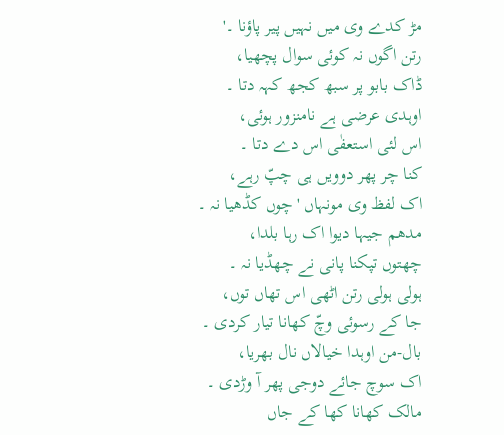مڑ کدے وی میں نہیں پیر پاؤنا ۔'
رتن اگوں نہ کوئی سوال پچھیا،
ڈاک بابو پر سبھ کجھ کہہ دتا ۔
اوہدی عرضی ہے نامنزور ہوئی،
اس لئی استعفٰی اس دے دتا ۔
کنا چر پھر دوویں ہی چپّ رہے،
اک لفظ وی مونہاں 'چوں کڈھیا نہ ۔
مدھم جیہا دیوا اک رہا بلدا،
چھتوں تپکنا پانی نے چھڈیا نہ ۔
ہولی ہولی رتن اٹھی اس تھاں توں،
جا کے رسوئی وچّ کھانا تیار کردی ۔
بال-من اوہدا خیالاں نال بھریا،
اک سوچ جائے دوجی پھر آ وڑدی ۔
مالک کھانا کھا کے جاں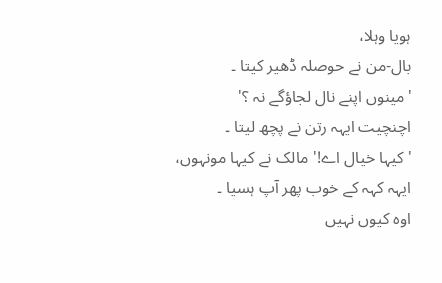ہویا وہلا،
بال-من نے حوصلہ ڈھیر کیتا ۔
'مینوں اپنے نال لجاؤگے نہ ؟'
اچنچیت ایہہ رتن نے پچھ لیتا ۔
'کیہا خیال اے!' مالک نے کیہا مونہوں،
ایہہ کہہ کے خوب پھر آپ ہسیا ۔
اوہ کیوں نہیں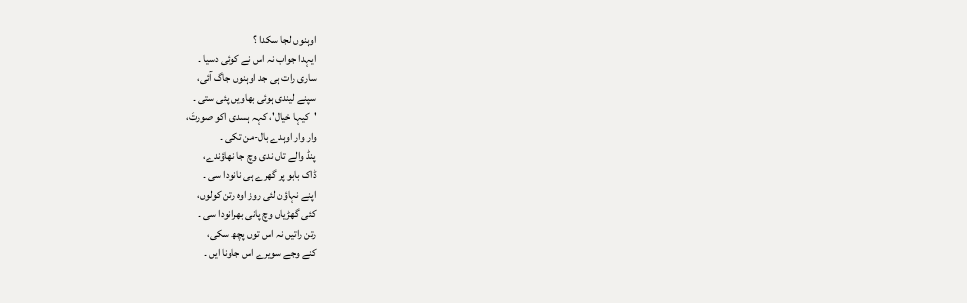اوہنوں لجا سکدا ؟
ایہدا جواب نہ اس نے کوئی دسیا ۔
ساری رات ہی جد اوہنوں جاگ آئی،
سپنے لیندی ہوئی بھاویں پئی ستی ۔
'کیہا خیال'، کہہ ہسدی اکو صورتَ،
وار وار اوہدے بال-من تکی ۔
پنڈ والے تاں ندی وچ جا نھاؤندے،
ڈاک بابو پر گھرے ہی نانودا سی ۔
اپنے نہاؤن لئی روز اوہ رتن کولوں،
کئی گھڑیاں وچ پانی بھرانودا سی ۔
رتن راتیں نہ اس توں پچھ سکی،
کنے وجے سویرے اس جاونا ایں ۔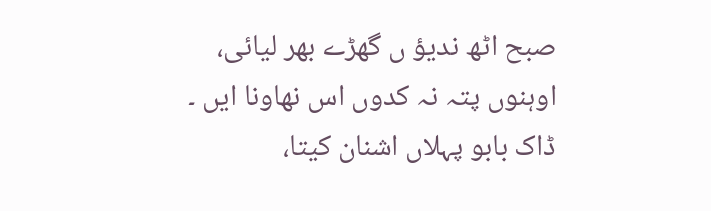صبح اٹھ ندیؤ ں گھڑے بھر لیائی،
اوہنوں پتہ نہ کدوں اس نھاونا ایں ۔
ڈاک بابو پہلاں اشنان کیتا،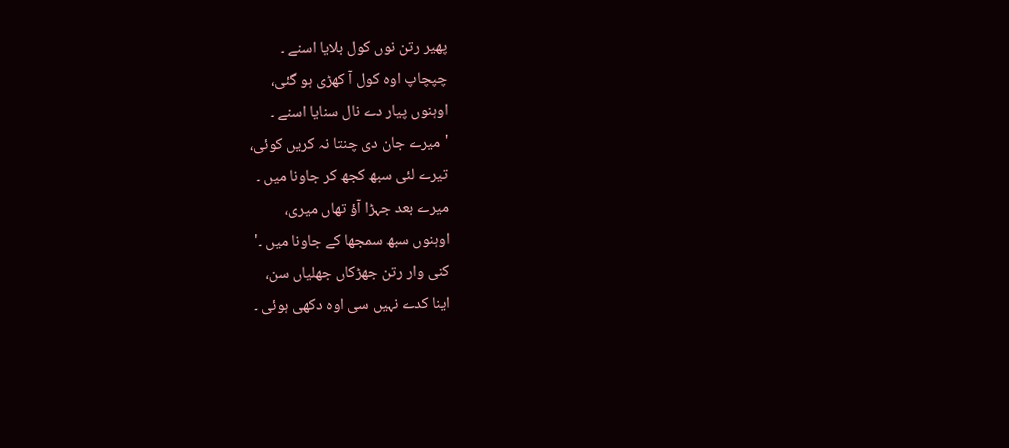پھیر رتن نوں کول بلایا اسنے ۔
چپچاپ اوہ کول آ کھڑی ہو گئی،
اوہنوں پیار دے نال سنایا اسنے ۔
'میرے جان دی چنتا نہ کریں کوئی،
تیرے لئی سبھ کجھ کر جاونا میں ۔
میرے بعد جہڑا آؤ تھاں میری،
اوہنوں سبھ سمجھا کے جاونا میں ۔'
کنی وار رتن جھڑکاں جھلیاں سن،
اینا کدے نہیں سی اوہ دکھی ہوئی ۔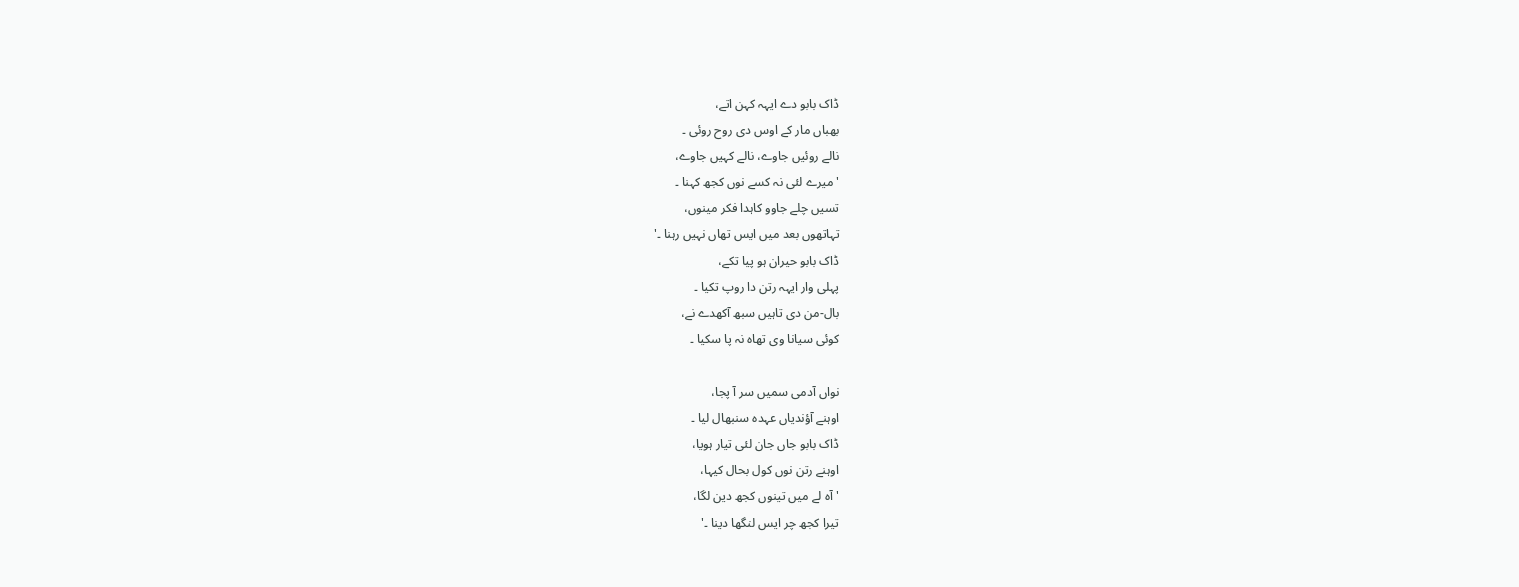ڈاک بابو دے ایہہ کہن اتے،
بھباں مار کے اوس دی روح روئی ۔
نالے روئیں جاوے، نالے کہیں جاوے،
'میرے لئی نہ کسے نوں کجھ کہنا ۔
تسیں چلے جاوو کاہدا فکر مینوں،
تہاتھوں بعد میں ایس تھاں نہیں رہنا ۔'
ڈاک بابو حیران ہو پیا تکے،
پہلی وار ایہہ رتن دا روپ تکیا ۔
بال-من دی تاہیں سبھ آکھدے نے،
کوئی سیانا وی تھاہ نہ پا سکیا ۔

نواں آدمی سمیں سر آ پجا،
اوہنے آؤندیاں عہدہ سنبھال لیا ۔
ڈاک بابو جاں جان لئی تیار ہویا،
اوہنے رتن نوں کول بحال کیہا،
'آہ لے میں تینوں کجھ دین لگا،
تیرا کجھ چر ایس لنگھا دینا ۔'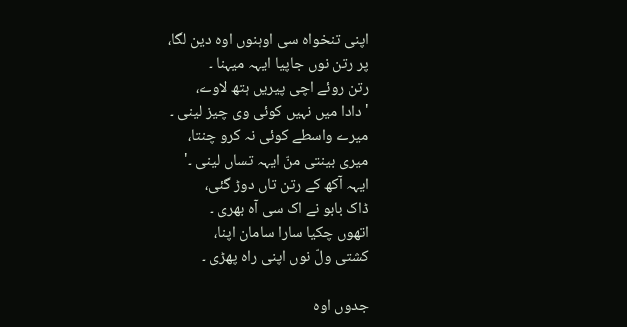اپنی تنخواہ سی اوہنوں اوہ دین لگا،
پر رتن نوں جاپیا ایہہ میہنا ۔
رتن روئے اچی پیریں ہتھ لاوے،
'دادا میں نہیں کوئی وی چیز لینی ۔
میرے واسطے کوئی نہ کرو چنتا،
میری بینتی منّ ایہہ تساں لینی ۔'
ایہہ آکھ کے رتن تاں دوڑ گئی،
ڈاک بابو نے اک سی آہ بھری ۔
اتھوں چکیا سارا سامان اپنا،
کشتی ولّ نوں اپنی راہ پھڑی ۔

جدوں اوہ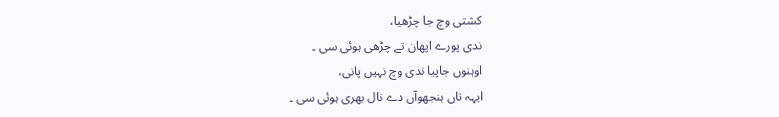کشتی وچ جا چڑھیا،
ندی پورے اپھان تے چڑھی ہوئی سی ۔
اوہنوں جاپیا ندی وچ نہیں پانی،
ایہہ تاں ہنجھوآں دے نال بھری ہوئی سی ۔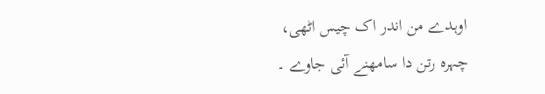اوہدے من اندر اک چیس اٹھی،
چہرہ رتن دا سامھنے آئی جاوے ۔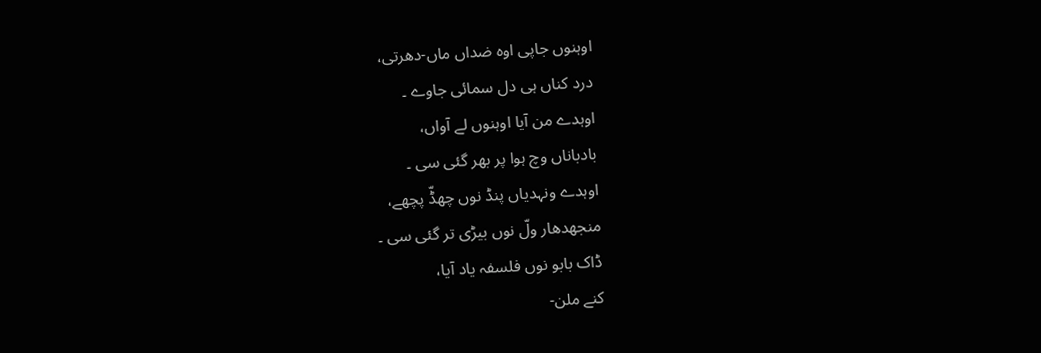اوہنوں جاپی اوہ ضداں ماں-دھرتی،
درد کناں ہی دل سمائی جاوے ۔
اوہدے من آیا اوہنوں لے آواں،
بادباناں وچ ہوا پر بھر گئی سی ۔
اوہدے ونہدیاں پنڈ نوں چھڈّ پچھے،
منجھدھار ولّ نوں بیڑی تر گئی سی ۔
ڈاک بابو نوں فلسفہ یاد آیا،
کنے ملن-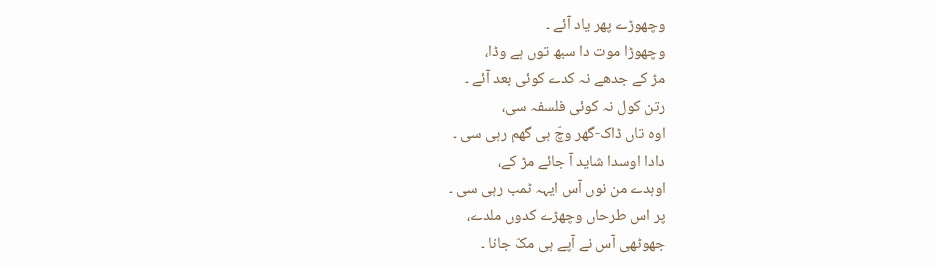وچھوڑے پھر یاد آئے ۔
وچھوڑا موت دا سبھ توں ہے وڈا،
مڑ کے جدھے نہ کدے کوئی بعد آئے ۔
رتن کول نہ کوئی فلسفہ سی،
اوہ تاں ڈاک-گھر وچّ ہی گھم رہی سی ۔
دادا اوسدا شاید آ جائے مڑ کے،
اوہدے من نوں آس ایہہ ٹمب رہی سی ۔
پر اس طرحاں وچھڑے کدوں ملدے،
جھوٹھی آس نے آپے ہی مکّ جانا ۔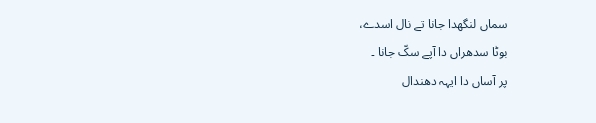سماں لنگھدا جانا تے نال اسدے،
بوٹا سدھراں دا آپے سکّ جانا ۔
پر آساں دا ایہہ دھندال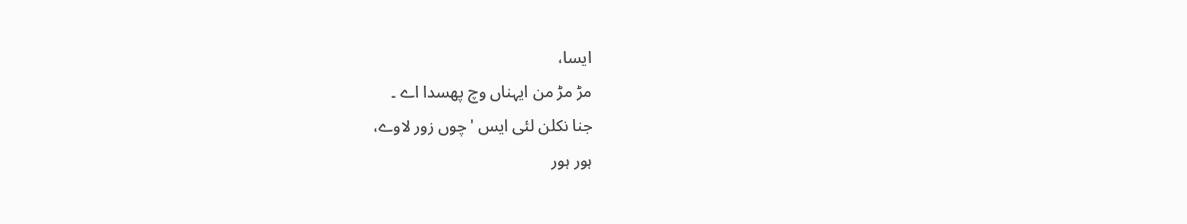ایسا،
مڑ مڑ من ایہناں وچ پھسدا اے ۔
جنا نکلن لئی ایس 'چوں زور لاوے،
ہور ہور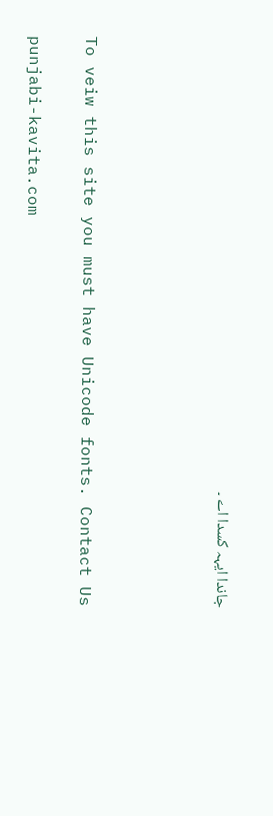جاندا ایہہ کسدا اے ۔




To veiw this site you must have Unicode fonts. Contact Us

punjabi-kavita.com